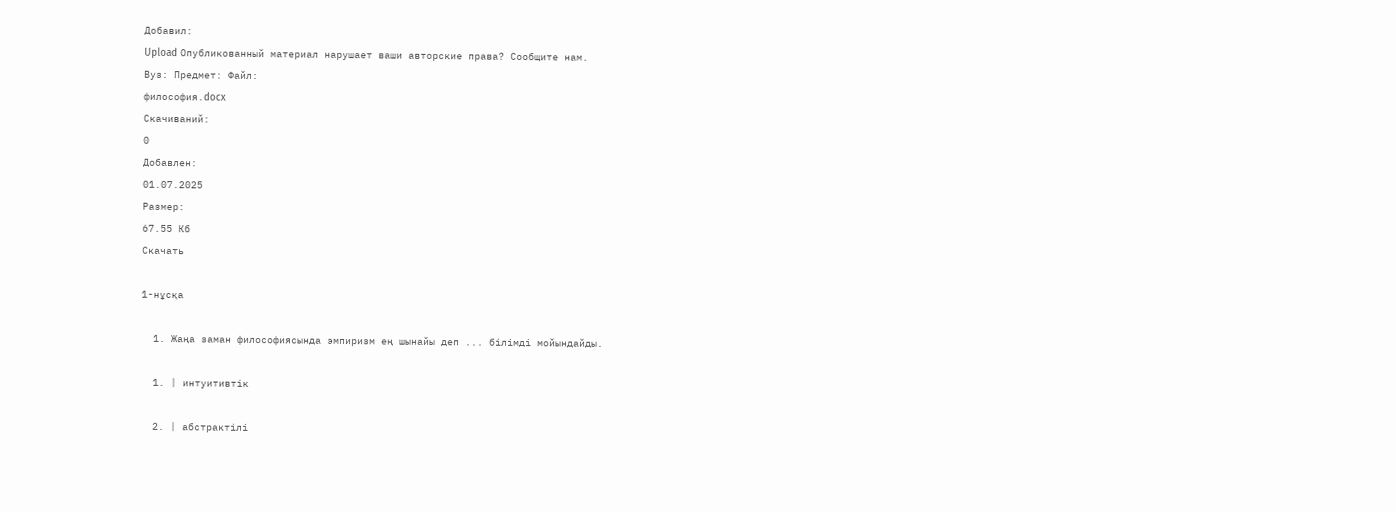Добавил:
Upload Опубликованный материал нарушает ваши авторские права? Сообщите нам.
Вуз: Предмет: Файл:
философия.docx
Скачиваний:
0
Добавлен:
01.07.2025
Размер:
67.55 Кб
Скачать

1-нұсқа

  1. Жаңа заман философиясында эмпиризм ең шынайы деп ... білімді мойындайды.

  1. | интуитивтік

  2. | абстрактілі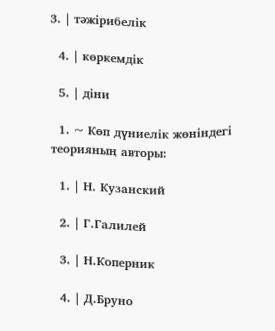3. | тәжірибелік

  4. | көркемдік

  5. | діни

  1. ~ Көп дүниелік жөніндегі теорияның авторы:

  1. | Н. Кузанский

  2. | Г.Галилей

  3. | Н.Коперник

  4. | Д.Бруно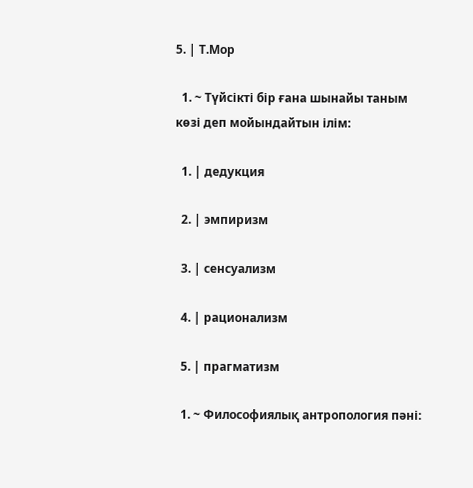5. | Т.Мор

  1. ~ Түйсікті бір ғана шынайы таным көзі деп мойындайтын ілім:

  1. | дедукция

  2. | эмпиризм

  3. | сенсуализм

  4. | рационализм

  5. | прагматизм

  1. ~ Философиялық антропология пәні: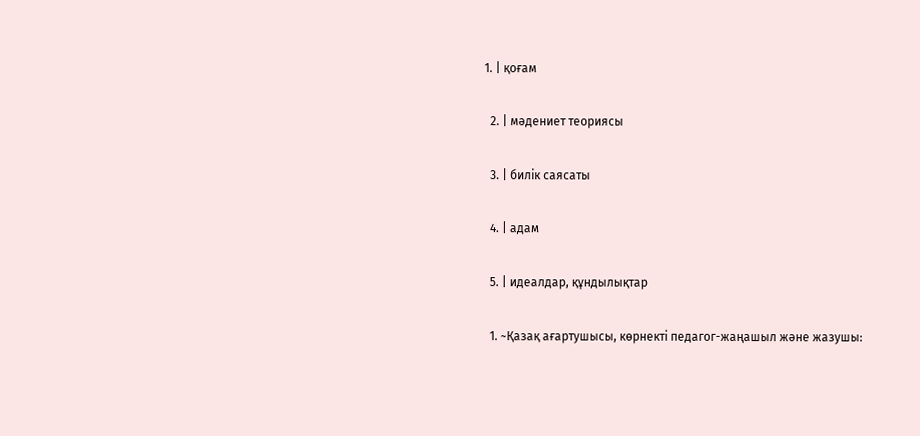1. | қоғам

  2. | мәдениет теориясы

  3. | билік саясаты

  4. | адам

  5. | идеалдар, құндылықтар

  1. ~Қазақ ағартушысы, көрнекті педагог-жаңашыл және жазушы: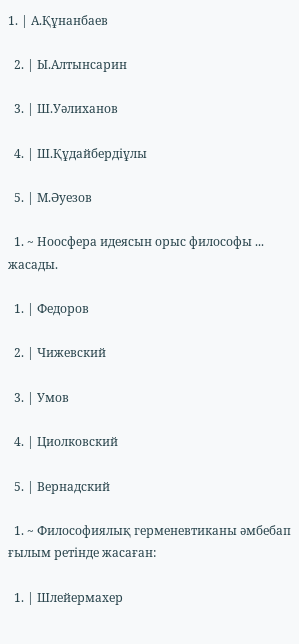1. | А.Құнанбаев

  2. | Ы.Алтынсарин

  3. | Ш.Уәлиханов

  4. | Ш.Құдайбердіұлы

  5. | М.Әуезов

  1. ~ Ноосфера идеясын орыс философы ... жасады.

  1. | Федоров

  2. | Чижевский

  3. | Умов

  4. | Циолковский

  5. | Вернадский

  1. ~ Философиялық герменевтиканы әмбебап ғылым ретінде жасаған:

  1. | Шлейермахер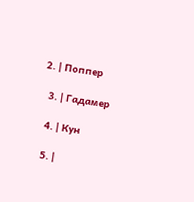2. | Поппер

  3. | Гадамер

  4. | Кун

  5. |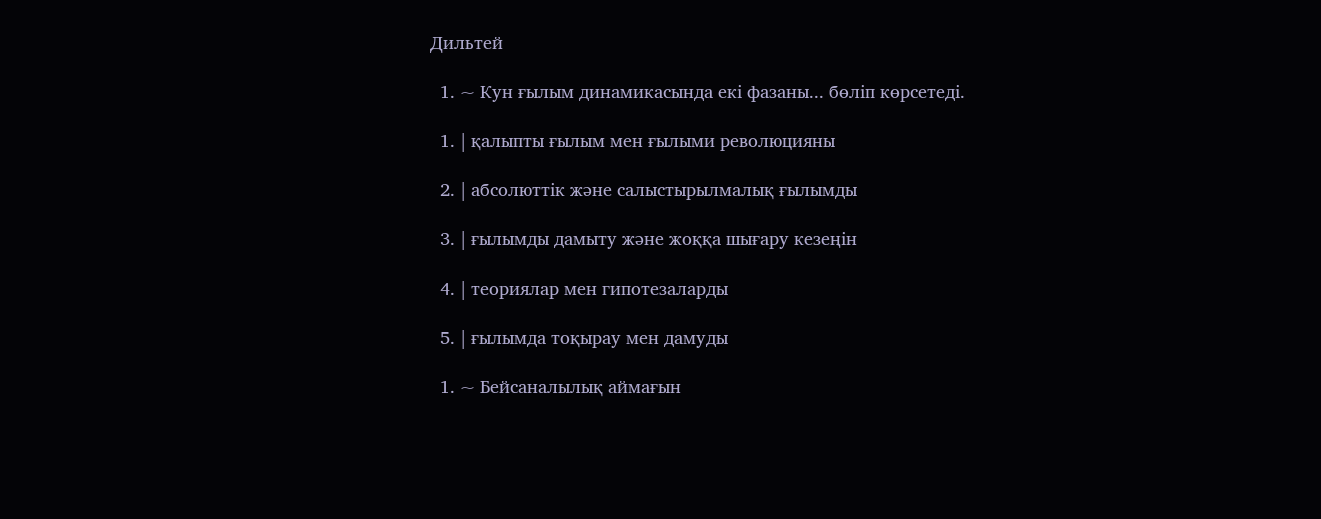Дильтей

  1. ~ Кун ғылым динамикасында екі фазаны... бөліп көрсетеді.

  1. | қалыпты ғылым мен ғылыми революцияны

  2. | абсолюттік және салыстырылмалық ғылымды

  3. | ғылымды дамыту және жоққа шығару кезеңін

  4. | теориялар мен гипотезаларды

  5. | ғылымда тоқырау мен дамуды

  1. ~ Бейсаналылық аймағын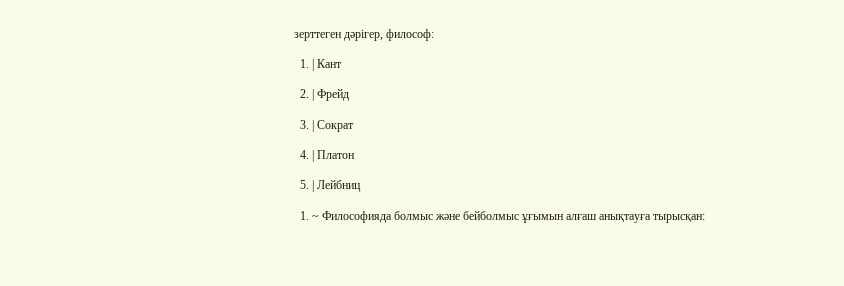зерттеген дәрігер, философ:

  1. | Кант

  2. | Фрейд

  3. | Сократ

  4. | Платон

  5. | Лейбниц

  1. ~ Философияда болмыс және бейболмыс ұғымын алғаш анықтауға тырысқан: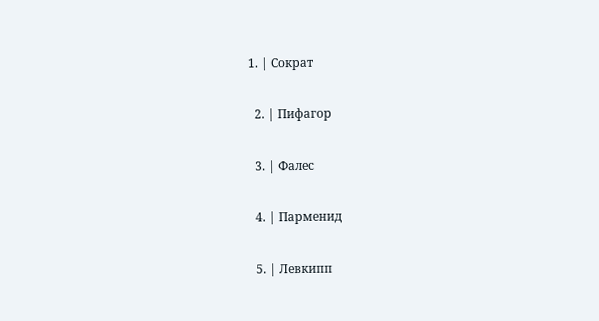1. | Сократ

  2. | Пифагор

  3. | Фалес

  4. | Парменид

  5. | Левкипп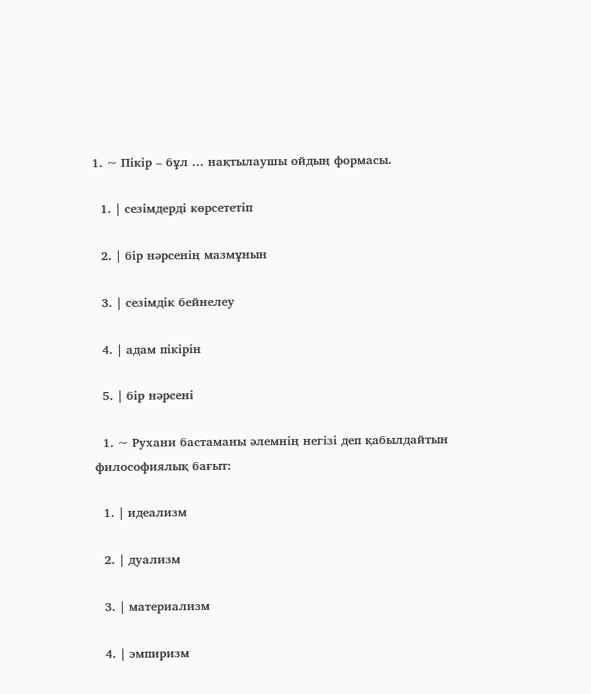1. ~ Пікір – бұл ... нақтылаушы ойдың формасы.

  1. | сезімдерді көрсететіп

  2. | бір нәрсенің мазмұнын

  3. | сезімдік бейнелеу

  4. | адам пікірін

  5. | бір нәрсені

  1. ~ Рухани бастаманы әлемнің негізі деп қабылдайтын философиялық бағыт:

  1. | идеализм

  2. | дуализм

  3. | материализм

  4. | эмпиризм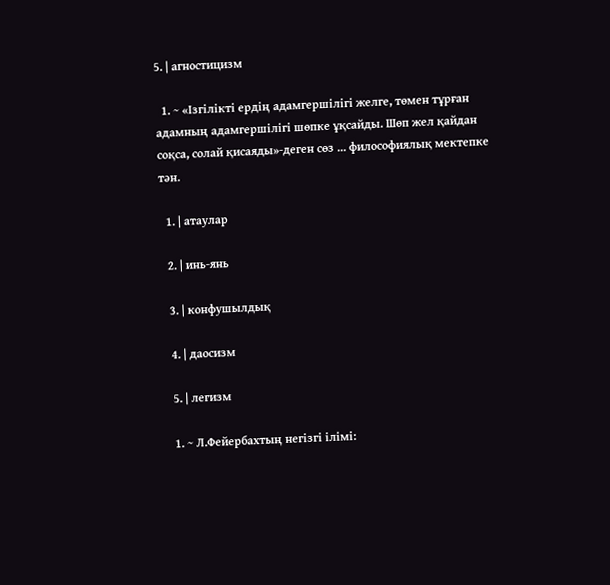5. | агностицизм

  1. ~ «Ізгілікті ердің адамгершілігі желге, төмен тұрған адамның адамгершілігі шөпке ұқсайды. Шөп жел қайдан соқса, солай қисаяды»-деген сөз ... философиялық мектепке тән.

  1. | атаулар

  2. | инь-янь

  3. | конфушылдық

  4. | даосизм

  5. | легизм

  1. ~ Л.Фейербахтың негізгі ілімі: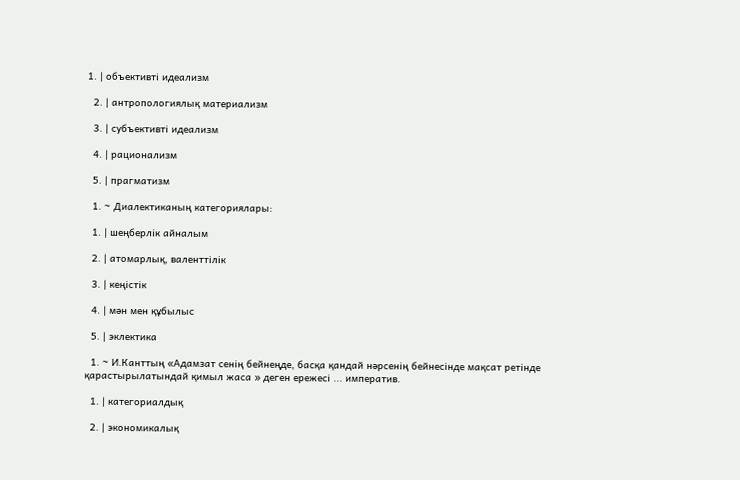1. | объективті идеализм

  2. | антропологиялық материализм

  3. | субъективті идеализм

  4. | рационализм

  5. | прагматизм

  1. ~ Диалектиканың категориялары:

  1. | шеңберлік айналым

  2. | атомарлық, валенттілік

  3. | кеңістік

  4. | мән мен құбылыс

  5. | эклектика

  1. ~ И.Канттың «Адамзат сенің бейнеңде, басқа қандай нәрсенің бейнесінде мақсат ретінде қарастырылатындай қимыл жаса » деген ережесі ... императив.

  1. | категориалдық

  2. | экономикалық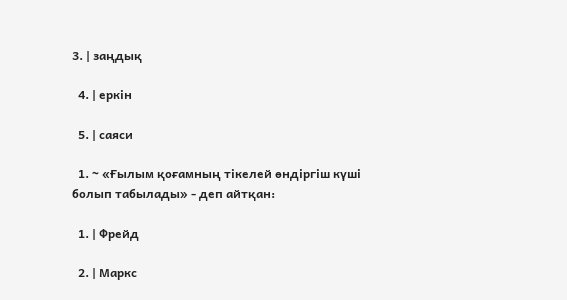3. | заңдық

  4. | еркін

  5. | саяси

  1. ~ «Ғылым қоғамның тікелей өндіргіш күші болып табылады» - деп айтқан:

  1. | Фрейд

  2. | Маркс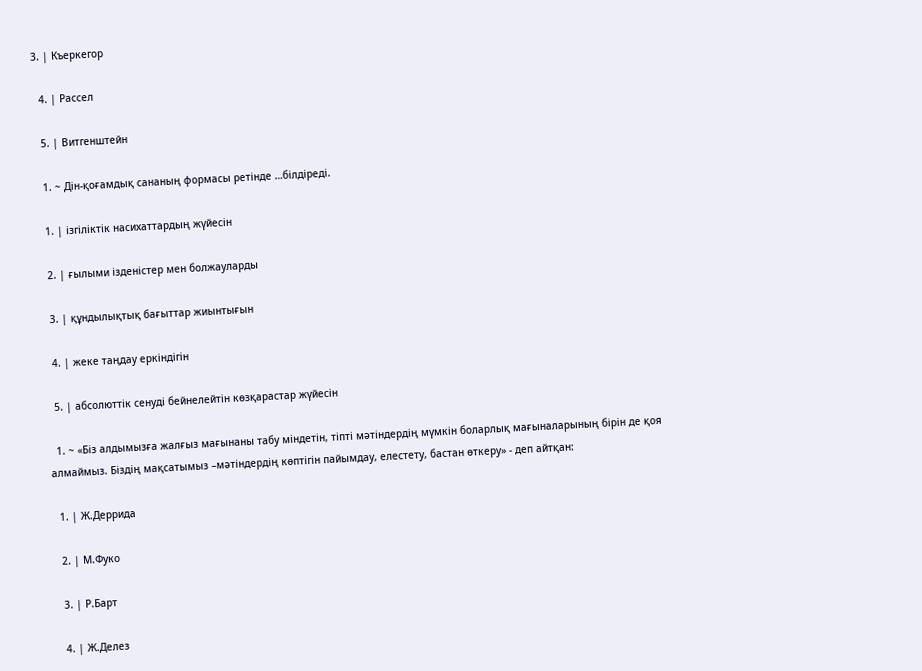3. | Къеркегор

  4. | Рассел

  5. | Витгенштейн

  1. ~ Дін-қоғамдық сананың формасы ретінде …білдіреді.

  1. | ізгіліктік насихаттардың жүйесін

  2. | ғылыми ізденістер мен болжауларды

  3. | құндылықтық бағыттар жиынтығын

  4. | жеке таңдау еркіндігін

  5. | абсолюттік сенуді бейнелейтін көзқарастар жүйесін

  1. ~ «Біз алдымызға жалғыз мағынаны табу міндетін, тіпті мәтіндердің мүмкін боларлық мағыналарының бірін де қоя алмаймыз. Біздің мақсатымыз –мәтіндердің көптігін пайымдау, елестету, бастан өткеру» - деп айтқан:

  1. | Ж.Деррида

  2. | М.Фуко

  3. | Р.Барт

  4. | Ж.Делез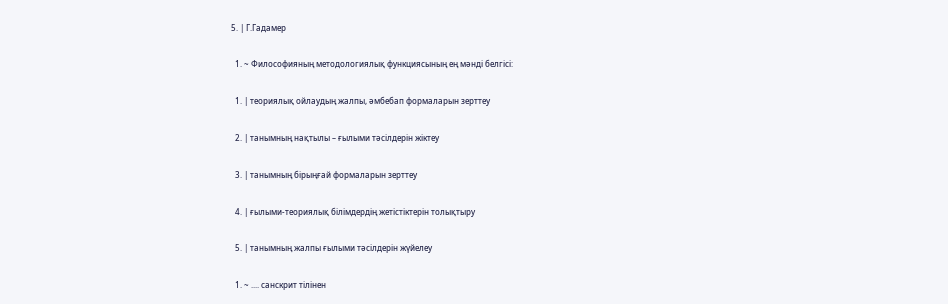5. | Г.Гадамер

  1. ~ Философияның методологиялық функциясының ең мәнді белгісі:

  1. | теориялық ойлаудың жалпы, әмбебап формаларын зерттеу

  2. | танымның нақтылы – ғылыми тәсілдерін жіктеу

  3. | танымның бірыңғай формаларын зерттеу

  4. | ғылыми-теориялық білімдердің жетістіктерін толықтыру

  5. | танымның жалпы ғылыми тәсілдерін жүйелеу

  1. ~ .... санскрит тілінен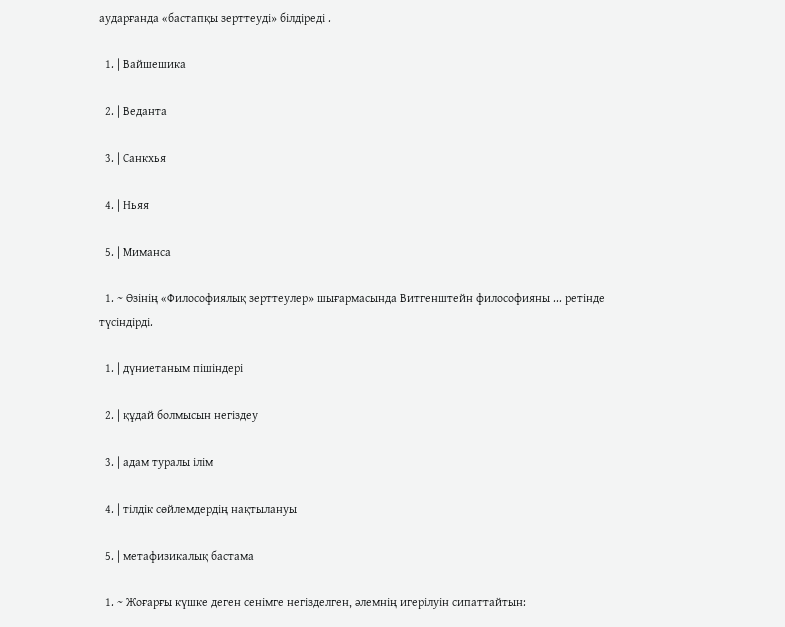аударғанда «бастапқы зерттеуді» білдіреді .

  1. | Вайшешика

  2. | Веданта

  3. | Санкхья

  4. | Ньяя

  5. | Миманса

  1. ~ Өзінің «Философиялық зерттеулер» шығармасында Витгенштейн философияны ... ретінде түсіндірді.

  1. | дүниетаным пішіндері

  2. | құдай болмысын негіздеу

  3. | адам туралы ілім

  4. | тілдік сөйлемдердің нақтылануы

  5. | метафизикалық бастама

  1. ~ Жоғарғы күшке деген сенімге негізделген, әлемнің игерілуін сипаттайтын: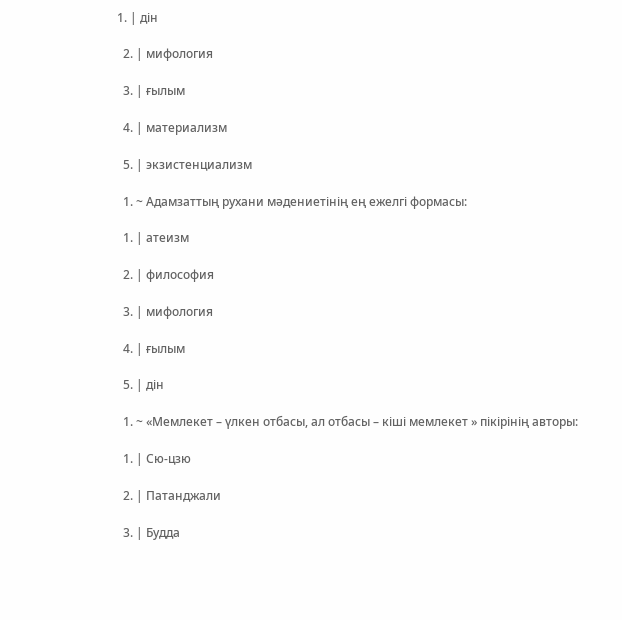1. | дін

  2. | мифология

  3. | ғылым

  4. | материализм

  5. | экзистенциализм

  1. ~ Адамзаттың рухани мәдениетінің ең ежелгі формасы:

  1. | атеизм

  2. | философия

  3. | мифология

  4. | ғылым

  5. | дін

  1. ~ «Мемлекет – үлкен отбасы, ал отбасы – кіші мемлекет » пікірінің авторы:

  1. | Сю-цзю

  2. | Патанджали

  3. | Будда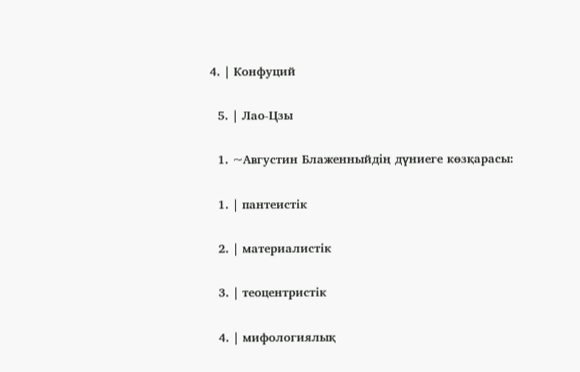4. | Конфуций

  5. | Лао-Цзы

  1. ~Августин Блаженныйдің дүниеге көзқарасы:

  1. | пантеистік

  2. | материалистік

  3. | теоцентристік

  4. | мифологиялық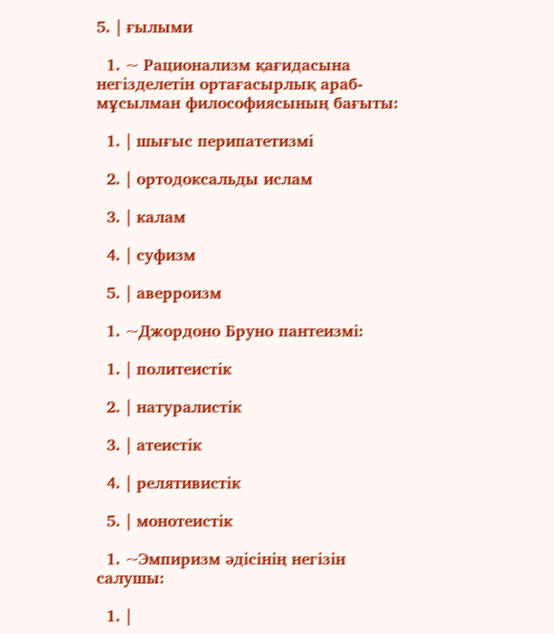5. | ғылыми

  1. ~ Рационализм қағидасына негізделетін ортағасырлық араб-мұсылман философиясының бағыты:

  1. | шығыс перипатетизмі

  2. | ортодоксальды ислам

  3. | калам

  4. | суфизм

  5. | аверроизм

  1. ~Джордоно Бруно пантеизмі:

  1. | политеистік

  2. | натуралистік

  3. | атеистік

  4. | релятивистік

  5. | монотеистік

  1. ~Эмпиризм әдісінің негізін салушы:

  1. |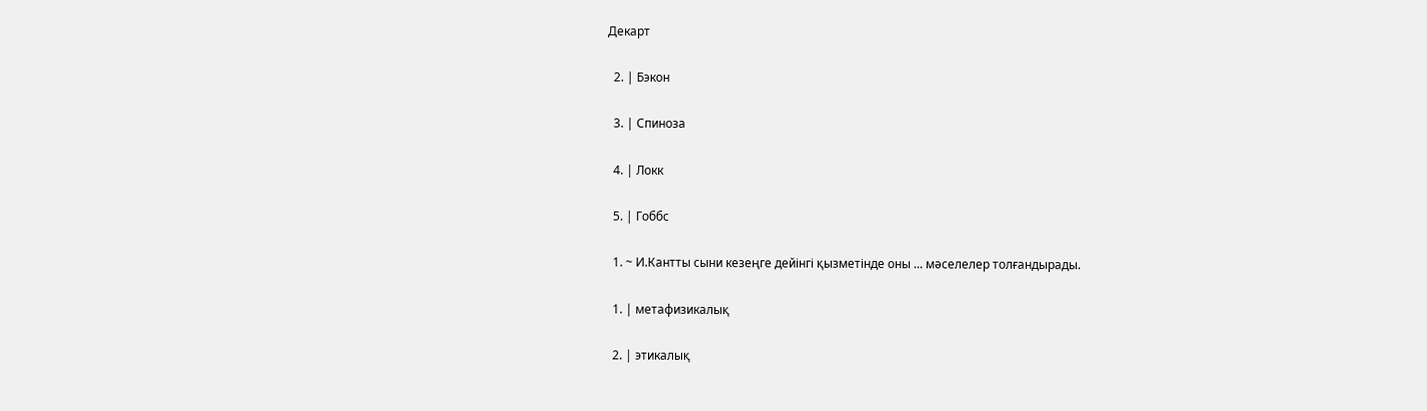Декарт

  2. | Бэкон

  3. | Спиноза

  4. | Локк

  5. | Гоббс

  1. ~ И.Кантты сыни кезеңге дейінгі қызметінде оны ... мәселелер толғандырады.

  1. | метафизикалық

  2. | этикалық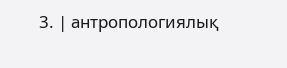3. | антропологиялық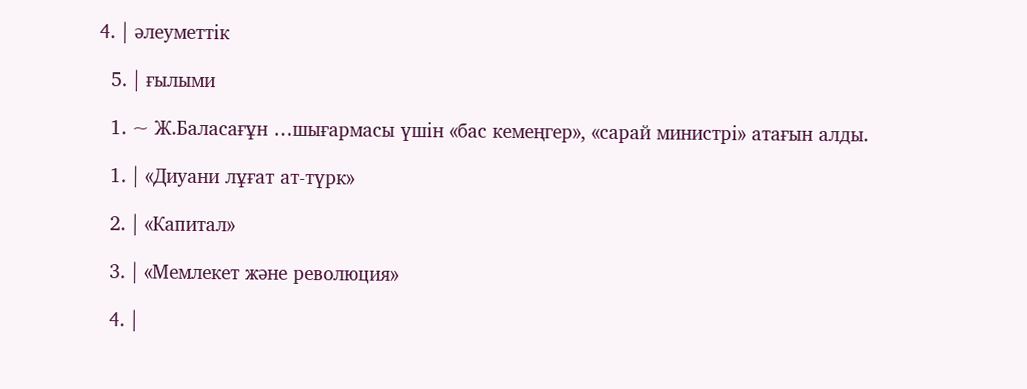4. | әлеуметтік

  5. | ғылыми

  1. ~ Ж.Баласағұн …шығармасы үшін «бас кемеңгер», «сарай министрі» атағын алды.

  1. | «Диуани лұғат ат-түрк»

  2. | «Капитал»

  3. | «Мемлекет және революция»

  4. |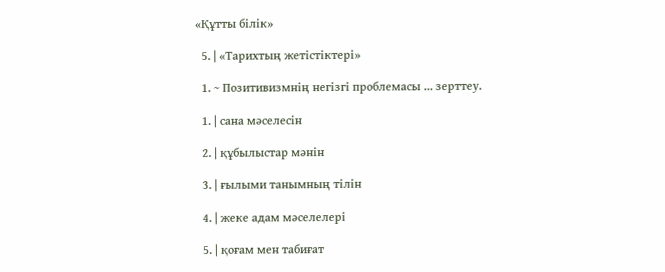«Құтты білік»

  5. | «Тарихтың жетістіктері»

  1. ~ Позитивизмнің негізгі проблемасы ... зерттеу.

  1. | сана мәселесін

  2. | құбылыстар мәнін

  3. | ғылыми танымның тілін

  4. | жеке адам мәселелері

  5. | қоғам мен табиғат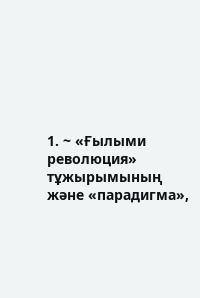1. ~ «Ғылыми революция» тұжырымының және «парадигма»,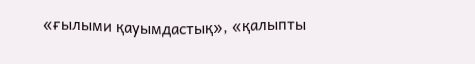«ғылыми қауымдастық», «қалыпты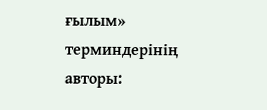ғылым» терминдерінің авторы: